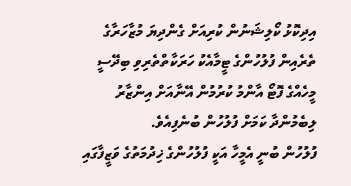އިދިކޮޅު ކޯލިޝަނުން ކުރިއަށް ގެންދިޔަ މުޒާހަރާގެ ތެރެއިން ފުލުހުންގެ ޓީމާއެކު ހަރަކާތްތެރިވި ބިދޭސީ މީހެއްގެ ފޮޓޯ އާންމު ކުރުމުން އޭނާއަށް އިންޒާރު ލިބެމުންދާ ކަމަށް ފުލުހުން ބުނެފިއެވެ.
ފުލުހުން ބުނީ އެމީހާ އަކީ ފުލުހުންގެ ޚިދުމަތުގެ ވަޒީފާގައި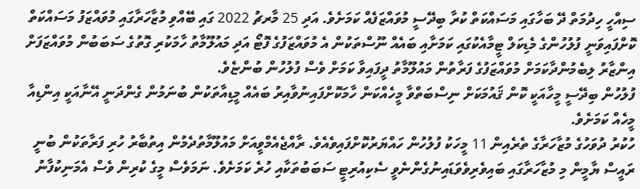ސިއްހީ ހިދުމަތް ދޭ ބަހާގައި މަސައްކަތް ކުރާ ބިދޭސީ މުވައްޒަފެއް ކަމަށެވެ. އަދި 25 މާރޗު 2022 ގައި ބޭއްވި މުޒާހަރާގައި މުވައްޒަފު މަސައްކަތް ކޮށްފައިވަނީ ފުލުހުންގެ މެޑިކަލް ޓީމާއެކުގައި ކަމަށާއި ބައެއް ނޫސްތަކުން އެ މުވައްޒަފުގެ ފޮޓޯ އަދި މައުލޫމާތު ހާމަކުރި ގޮތުގެ ސަބަބުން މުވައްޒަފަށް އިންޒާރު ލިބެމުންދާކަމަށް މުވައްޒަފުގެ ފަރާތުން މައުލޫމާތު ދީފައިވާ ކަމަށް ވެސް ފުލުހުން ބުންޏެވެ.
ފުލުހުން ބިދޭސީ މީހާއަކީ ކޮން ޤައުމަކަށް ނިސްބަތްވާ މީހެއްކަން ހާމަކޮށްފައިނުވާއިރު ބައެއް މީޑިއާތަކުން ބުނަމުން ގެންދަނީ އޭނާއަކީ އިންޑިއާ މީހެއް ކަމަށެވެ.
ހުކުރު ދުވަހުގެ މުޒާހަރާގެ ތެރެއިން 11 މީހަކު ފުލުހުން ހައްޔަރުކޮށްފައިވެއެވެ. ރާއްޖެއެމްވީއަށް މައުލޫމާތުދެމުން އިތުބާރު ހުރި ފަރާތަކުން ބުނީ ރައީސް ޔާމީން މި މުޒާހަރާގައި ބައިވެރިވެވަޑައިނުގެންނެވީ ސެކިއުރިޓީ ސަބަބުތަކާއި ހުރެ ކަމަށެވެ. ނަމަވެސް މީގެ ކުރިން ވެސް އެމަނިކުފާނު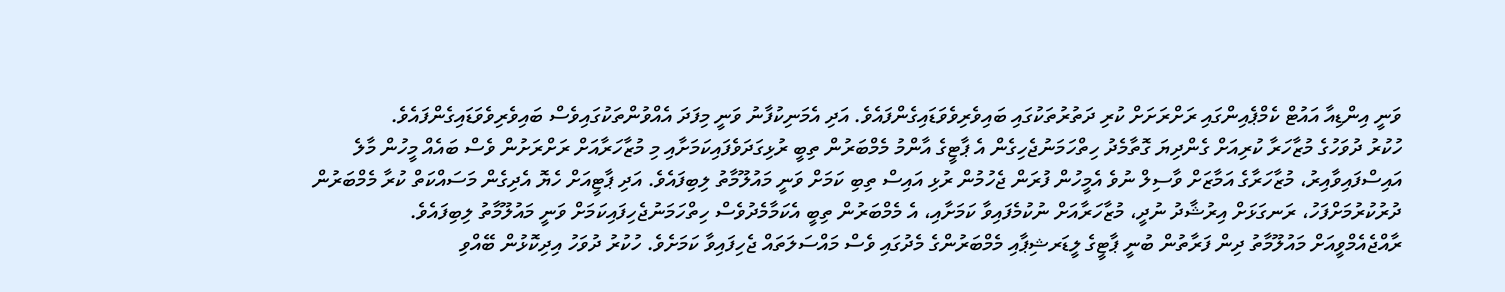ވަނީ އިންޑިއާ އައުޓް ކެމްޕެއިންގައި ރަށްރަށަށް ކުރި ދަތުރުތަކުގައި ބައިވެރިވެވަޑައިގެންފައެވެ. އަދި އެމަނިކުފާނު ވަނީ މިފަދަ އެއްވުންތަކުގައިވެސް ބައިވެރިވެވަޑައިގެންފައެވެ.
ހުކުރު ދުވަހުގެ މުޒާހަރާ ކުރިއަށް ގެންދިޔަ ގޮތާމެދު ހިތްހަމަނުޖެހިގެން އެ ޕާޓީގެ އާންމު މެމްބަރުން ތިބީ ރުޅިގަދަވެފައިކަމަށާއި މި މުޒާހަރާއަށް ރަށްރަށުން ވެސް ބައެއް މީހުން މާލެ އައިސްފައިވާއިރު، މުޒާހަރާގެ އަމާޒަށް ވާސިލް ނުވެ އެމީހުން ފުރަން ޖެހުމުން ރުޅި އައިސް ތިބި ކަމަށް ވަނީ މައުލޫމާތު ލިބިފައެވެ. އަދި ޕާޓީއަށް ހެޔޮ އެދިގެން މަސައްކަތް ކުރާ މެމްބަރުން ދުރުކުރުމަށްފަހު، ރަނގަޅަށް އިރުޝާދު ނުދީ، މުޒާހަރާއަށް ނުކުމެފައިވާ ކަމަށާއި، އެ މެމްބަރުން ތިބީ އެކަމާމެދުވެސް ހިތްހަމަނުޖެހިފައިކަމަށް ވަނީ މައުލޫމާތު ލިބިފައެވެ.
ރާއްޖެއެމްވީއަށް މައުލޫމާތު ދިން ފަރާތުން ބުނީ ޕާޓީގެ ލީޑަރޝިޕާއި މެމްބަރުންގެ މެދުގައި ވެސް މައްސަލަތައް ޖެހިފައިވާ ކަމަށެވެ. ހުކުރު ދުވަހު އިދިކޮޅުން ބޭއްވި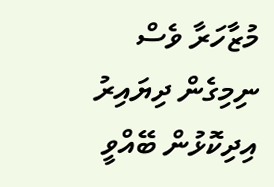މުޒާހަރާ ވެސް ނިމިގެން ދިޔައިރު އިދިކޮޅުން ބޭއްވީ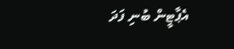އެޕާޓީން ބުނި ފަދަ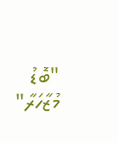"ބޮޑު މުޒާހަރާ"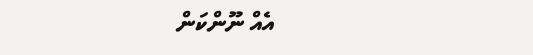އެއް ނޫންކަން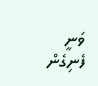ވަނީ ފެނިގެން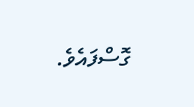ގޮސްފައެވެ.